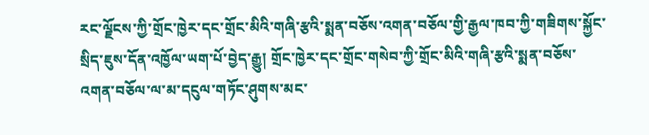རང་ལྗོངས་ཀྱི་གྲོང་ཁྱེར་དང་གྲོང་མིའི་གཞི་རྩའི་སྨན་བཅོས་འགན་བཅོལ་གྱི་རྒྱལ་ཁབ་ཀྱི་གཟིགས་སྐྱོང་སྲིད་ཇུས་དོན་འཁྱོལ་ཡག་པོ་བྱེད་རྒྱུ། གྲོང་ཁྱེར་དང་གྲོང་གསེབ་ཀྱི་གྲོང་མིའི་གཞི་རྩའི་སྨན་བཅོས་འགན་བཅོལ་ལ་མ་དངུལ་གཏོང་ཤུགས་མང་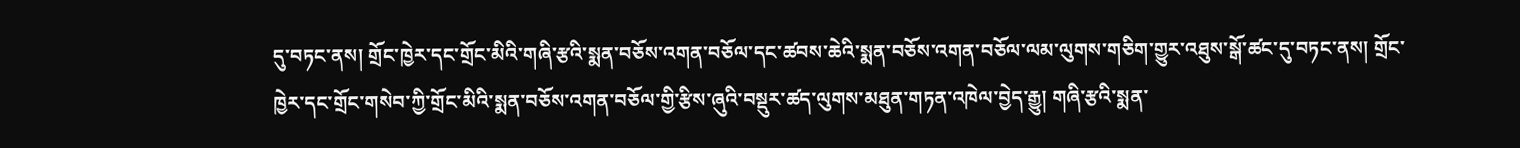དུ་བཏང་ནས། གྲོང་ཁྱེར་དང་གྲོང་མིའི་གཞི་རྩའི་སྨན་བཅོས་འགན་བཅོལ་དང་ཚབས་ཆེའི་སྨན་བཅོས་འགན་བཅོལ་ལམ་ལུགས་གཅིག་གྱུར་འཐུས་སྒོ་ཚང་དུ་བཏང་ནས། གྲོང་ཁྱེར་དང་གྲོང་གསེབ་ཀྱི་གྲོང་མིའི་སྨན་བཅོས་འགན་བཅོལ་གྱི་རྩིས་ཞུའི་བསྡུར་ཚད་ལུགས་མཐུན་གཏན་འཁེལ་བྱེད་རྒྱུ། གཞི་རྩའི་སྨན་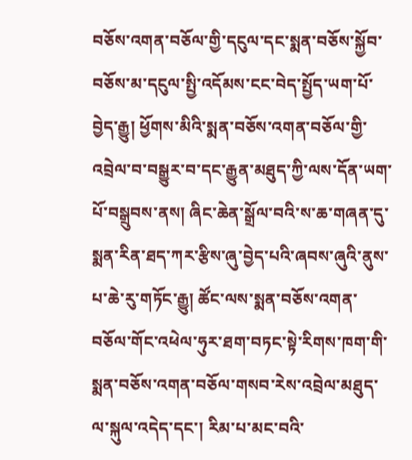བཅོས་འགན་བཅོལ་གྱི་དངུལ་དང་སྨན་བཅོས་སྐྱོབ་བཅོས་མ་དངུལ་སྤྱི་འདོམས་ངང་བེད་སྤྱོད་ཡག་པོ་བྱེད་རྒྱུ། ཕྱོགས་མིའི་སྨན་བཅོས་འགན་བཅོལ་གྱི་འབྲེལ་བ་བསྒྱུར་བ་དང་རྒྱུན་མཐུད་ཀྱི་ལས་དོན་ཡག་པོ་བསྒྲུབས་ནས། ཞིང་ཆེན་སྒྲོལ་བའི་ས་ཆ་གཞན་དུ་སྨན་རིན་ཐད་ཀར་རྩིས་ཞུ་བྱེད་པའི་ཞབས་ཞུའི་ནུས་པ་ཆེ་རུ་གཏོང་རྒྱུ། ཚོང་ལས་སྨན་བཅོས་འགན་བཅོལ་གོང་འཕེལ་ཧུར་ཐག་བཏང་སྟེ་རིགས་ཁག་གི་སྨན་བཅོས་འགན་བཅོལ་གསབ་རེས་འབྲེལ་མཐུད་ལ་སྐུལ་འདེད་དང་། རིམ་པ་མང་བའི་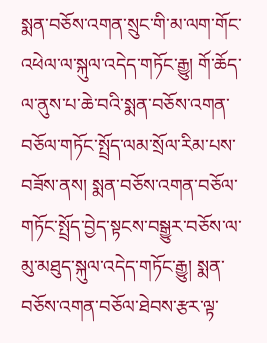སྨན་བཅོས་འགན་སྲུང་གི་མ་ལག་གོང་འཕེལ་ལ་སྐུལ་འདེད་གཏོང་རྒྱུ། གོ་ཆོད་ལ་ནུས་པ་ཆེ་བའི་སྨན་བཅོས་འགན་བཅོལ་གཏོང་སྤྲོད་ལམ་སྲོལ་རིམ་པས་བཟོས་ནས། སྨན་བཅོས་འགན་བཅོལ་གཏོང་སྤྲོད་བྱེད་སྟངས་བསྒྱུར་བཅོས་ལ་མུ་མཐུད་སྐུལ་འདེད་གཏོང་རྒྱུ། སྨན་བཅོས་འགན་བཅོལ་ཐེབས་རྩར་ལྟ་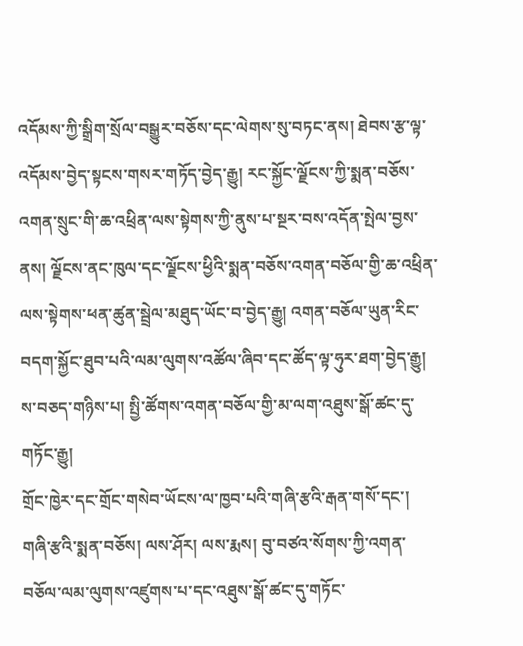འདོམས་ཀྱི་སྒྲིག་སྲོལ་བསྒྱུར་བཅོས་དང་ལེགས་སུ་བཏང་ནས། ཐེབས་རྩ་ལྟ་འདོམས་བྱེད་སྟངས་གསར་གཏོད་བྱེད་རྒྱུ། རང་སྐྱོང་ལྗོངས་ཀྱི་སྨན་བཅོས་འགན་སྲུང་གི་ཆ་འཕྲིན་ལས་སྟེགས་ཀྱི་ནུས་པ་སྔར་བས་འདོན་སྤེལ་བྱས་ནས། ལྗོངས་ནང་ཁུལ་དང་ལྗོངས་ཕྱིའི་སྨན་བཅོས་འགན་བཅོལ་གྱི་ཆ་འཕྲིན་ལས་སྟེགས་ཕན་ཚུན་སྦྲེལ་མཐུད་ཡོང་བ་བྱེད་རྒྱུ། འགན་བཅོལ་ཡུན་རིང་བདག་སྐྱོང་ཐུབ་པའི་ལམ་ལུགས་འཚོལ་ཞིབ་དང་ཚོད་ལྟ་ཧུར་ཐག་བྱེད་རྒྱུ།
ས་བཅད་གཉིས་པ། སྤྱི་ཚོགས་འགན་བཅོལ་གྱི་མ་ལག་འཐུས་སྒོ་ཚང་དུ་གཏོང་རྒྱུ།
གྲོང་ཁྱེར་དང་གྲོང་གསེབ་ཡོངས་ལ་ཁྱབ་པའི་གཞི་རྩའི་རྒན་གསོ་དང་། གཞི་རྩའི་སྨན་བཅོས། ལས་ཤོར། ལས་རྨས། བུ་བཙའ་སོགས་ཀྱི་འགན་བཅོལ་ལམ་ལུགས་འཛུགས་པ་དང་འཐུས་སྒོ་ཚང་དུ་གཏོང་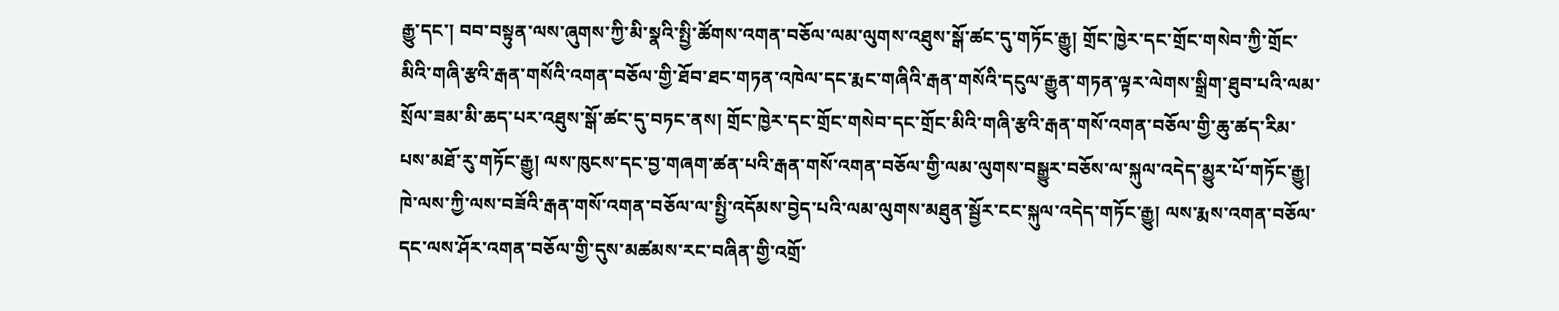རྒྱུ་དང་། བབ་བསྟུན་ལས་ཞུགས་ཀྱི་མི་སྣའི་སྤྱི་ཚོགས་འགན་བཅོལ་ལམ་ལུགས་འཐུས་སྒོ་ཚང་དུ་གཏོང་རྒྱུ། གྲོང་ཁྱེར་དང་གྲོང་གསེབ་ཀྱི་གྲོང་མིའི་གཞི་རྩའི་རྒན་གསོའི་འགན་བཅོལ་གྱི་ཐོབ་ཐང་གཏན་འཁེལ་དང་རྨང་གཞིའི་རྒན་གསོའི་དངུལ་རྒྱུན་གཏན་ལྟར་ལེགས་སྒྲིག་ཐུབ་པའི་ལམ་སྲོལ་ཟམ་མི་ཆད་པར་འཐུས་སྒོ་ཚང་དུ་བཏང་ནས། གྲོང་ཁྱེར་དང་གྲོང་གསེབ་དང་གྲོང་མིའི་གཞི་རྩའི་རྒན་གསོ་འགན་བཅོལ་གྱི་ཆུ་ཚད་རིམ་པས་མཐོ་རུ་གཏོང་རྒྱུ། ལས་ཁུངས་དང་བྱ་གཞག་ཚན་པའི་རྒན་གསོ་འགན་བཅོལ་གྱི་ལམ་ལུགས་བསྒྱུར་བཅོས་ལ་སྐུལ་འདེད་མྱུར་པོ་གཏོང་རྒྱུ། ཁེ་ལས་ཀྱི་ལས་བཟོའི་རྒན་གསོ་འགན་བཅོལ་ལ་སྤྱི་འདོམས་བྱེད་པའི་ལམ་ལུགས་མཐུན་སྦྱོར་ངང་སྐུལ་འདེད་གཏོང་རྒྱུ། ལས་རྨས་འགན་བཅོལ་དང་ལས་ཤོར་འགན་བཅོལ་གྱི་དུས་མཚམས་རང་བཞིན་གྱི་འགྲོ་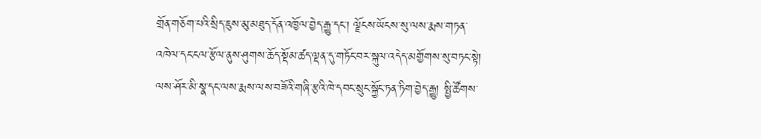གྲོན་གཅོག་པའི་སྲིད་ཇུས་མུ་མཐུད་དོན་འཁྱོལ་བྱེད་རྒྱུ་དང་། ལྗོངས་ཡོངས་སུ་ལས་རྨས་གཏན་འཁེལ་དང་ངལ་རྩོལ་ནུས་ཤུགས་ཆོད་སྡོམ་ཚད་ལྡན་དུ་གཏོང་བར་སྐུལ་འདེད་མགྱོགས་སུ་བཏང་སྟེ། ལས་ཤོར་མི་སྣ་དང་ལས་རྨས་ལས་བཟོའི་གཞི་རྩའི་ཁེ་དབང་སྲུང་སྐྱོང་ཏན་ཏིག་བྱེད་རྒྱུ། སྤྱི་ཚོགས་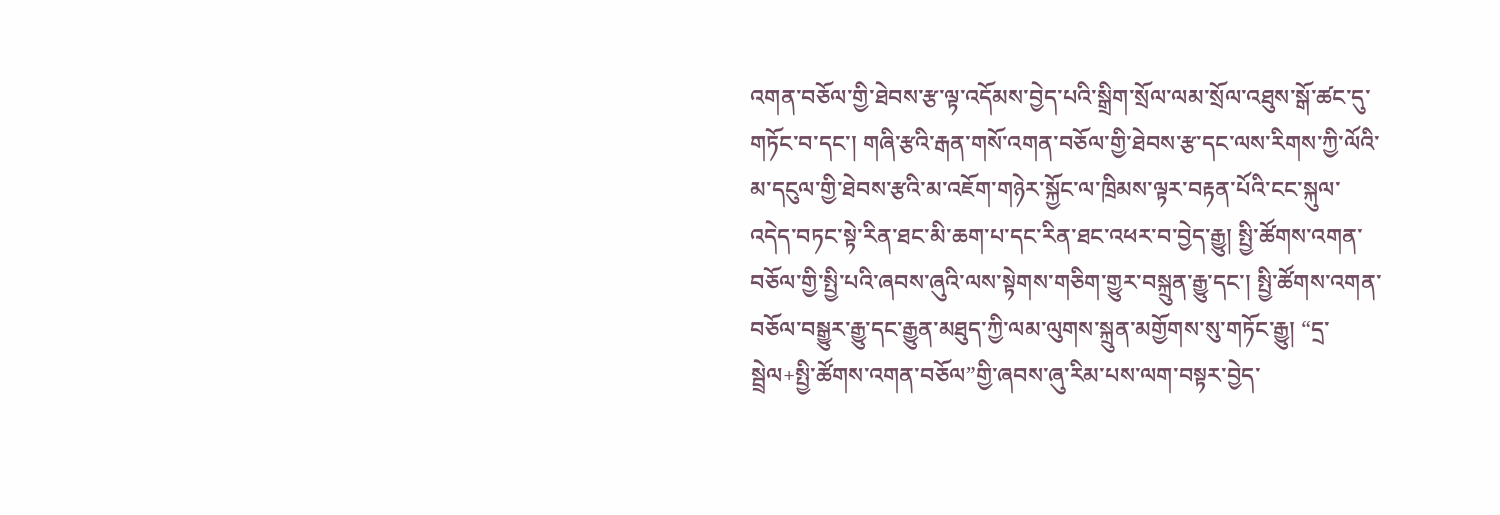འགན་བཅོལ་གྱི་ཐེབས་རྩ་ལྟ་འདོམས་བྱེད་པའི་སྒྲིག་སྲོལ་ལམ་སྲོལ་འཐུས་སྒོ་ཚང་དུ་གཏོང་བ་དང་། གཞི་རྩའི་རྒན་གསོ་འགན་བཅོལ་གྱི་ཐེབས་རྩ་དང་ལས་རིགས་ཀྱི་ལོའི་མ་དངུལ་གྱི་ཐེབས་རྩའི་མ་འཇོག་གཉེར་སྐྱོང་ལ་ཁྲིམས་ལྟར་བརྟན་པོའི་ངང་སྐུལ་འདེད་བཏང་སྟེ་རིན་ཐང་མི་ཆག་པ་དང་རིན་ཐང་འཕར་བ་བྱེད་རྒྱུ། སྤྱི་ཚོགས་འགན་བཅོལ་གྱི་སྤྱི་པའི་ཞབས་ཞུའི་ལས་སྟེགས་གཅིག་གྱུར་བསྐྲུན་རྒྱུ་དང་། སྤྱི་ཚོགས་འགན་བཅོལ་བསྒྱུར་རྒྱུ་དང་རྒྱུན་མཐུད་ཀྱི་ལམ་ལུགས་སྐྲུན་མགྱོགས་སུ་གཏོང་རྒྱུ། “དྲ་སྦྲེལ+སྤྱི་ཚོགས་འགན་བཅོལ”གྱི་ཞབས་ཞུ་རིམ་པས་ལག་བསྟར་བྱེད་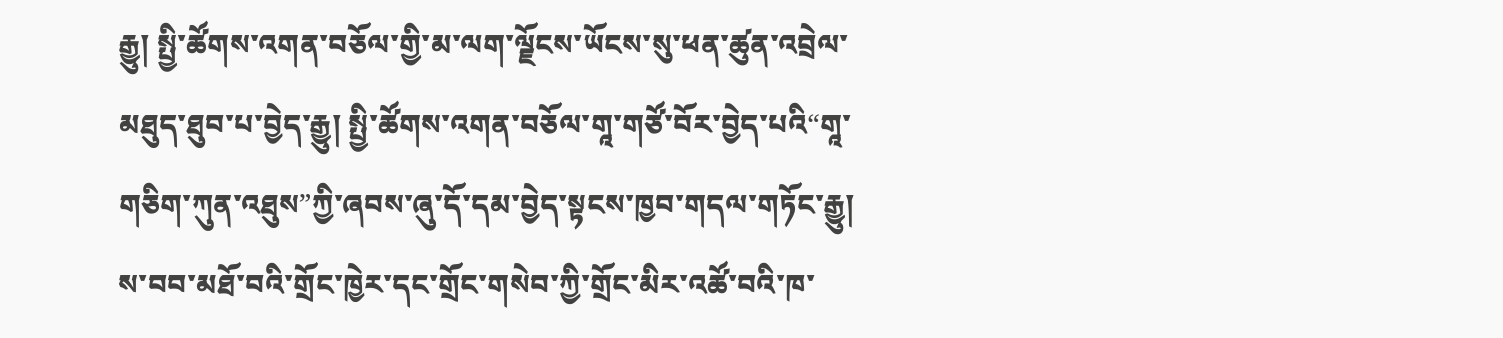རྒྱུ། སྤྱི་ཚོགས་འགན་བཅོལ་གྱི་མ་ལག་ལྗོངས་ཡོངས་སུ་ཕན་ཚུན་འབྲེལ་མཐུད་ཐུབ་པ་བྱེད་རྒྱུ། སྤྱི་ཚོགས་འགན་བཅོལ་གཱ་གཙོ་བོར་བྱེད་པའི“གཱ་གཅིག་ཀུན་འཐུས”ཀྱི་ཞབས་ཞུ་དོ་དམ་བྱེད་སྟངས་ཁྱབ་གདལ་གཏོང་རྒྱུ། ས་བབ་མཐོ་བའི་གྲོང་ཁྱེར་དང་གྲོང་གསེབ་ཀྱི་གྲོང་མིར་འཚོ་བའི་ཁ་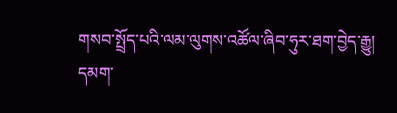གསབ་སྤྲོད་པའི་ལམ་ལུགས་འཚོལ་ཞིབ་ཧུར་ཐག་བྱེད་རྒྱུ། དམག་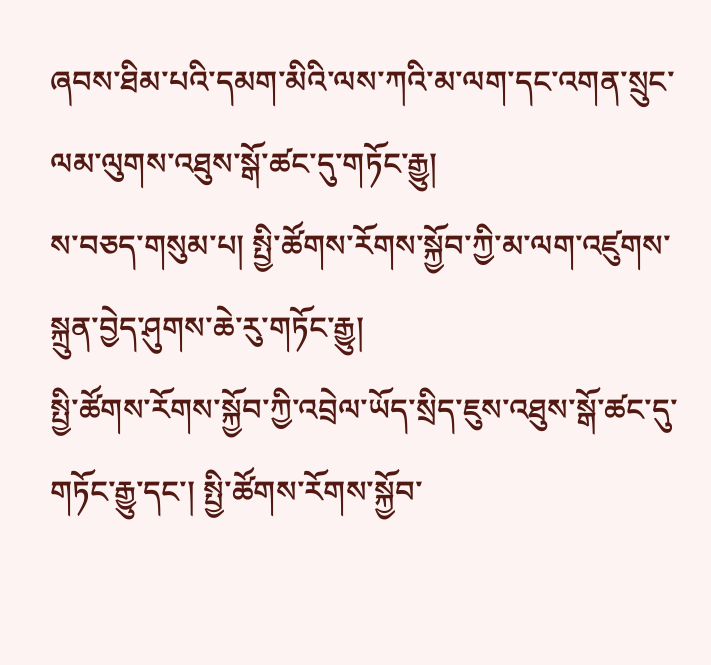ཞབས་ཐིམ་པའི་དམག་མིའི་ལས་ཀའི་མ་ལག་དང་འགན་སྲུང་ལམ་ལུགས་འཐུས་སྒོ་ཚང་དུ་གཏོང་རྒྱུ།
ས་བཅད་གསུམ་པ། སྤྱི་ཚོགས་རོགས་སྐྱོབ་ཀྱི་མ་ལག་འཛུགས་སྐྲུན་བྱེད་ཤུགས་ཆེ་རུ་གཏོང་རྒྱུ།
སྤྱི་ཚོགས་རོགས་སྐྱོབ་ཀྱི་འབྲེལ་ཡོད་སྲིད་ཇུས་འཐུས་སྒོ་ཚང་དུ་གཏོང་རྒྱུ་དང་། སྤྱི་ཚོགས་རོགས་སྐྱོབ་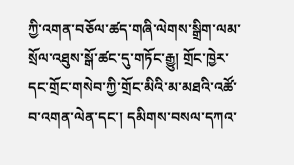ཀྱི་འགན་བཅོལ་ཚད་གཞི་ལེགས་སྒྲིག་ལམ་སྲོལ་འཐུས་སྒོ་ཚང་དུ་གཏོང་རྒྱུ། གྲོང་ཁྱེར་དང་གྲོང་གསེབ་ཀྱི་གྲོང་མིའི་མ་མཐའི་འཚོ་བ་འགན་ལེན་དང་། དམིགས་བསལ་དཀའ་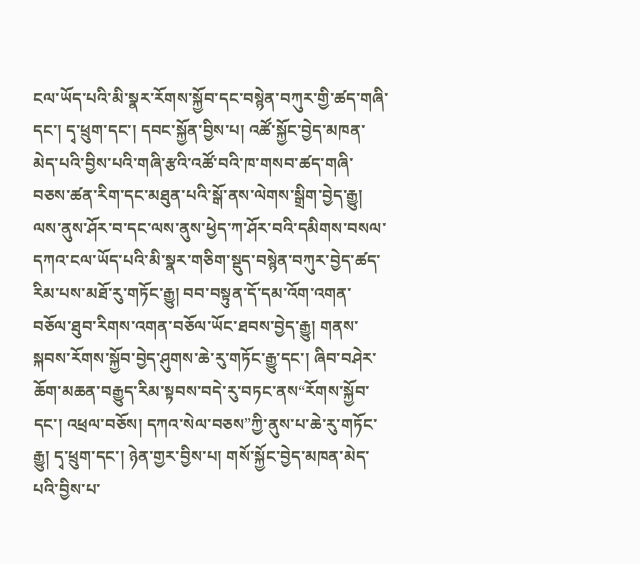ངལ་ཡོད་པའི་མི་སྣར་རོགས་སྐྱོབ་དང་བསྙེན་བཀུར་གྱི་ཚད་གཞི་དང་། དྭ་ཕྲུག་དང་། དབང་སྐྱོན་བྱིས་པ། འཚོ་སྐྱོང་བྱེད་མཁན་མེད་པའི་བྱིས་པའི་གཞི་རྩའི་འཚོ་བའི་ཁ་གསབ་ཚད་གཞི་བཅས་ཚན་རིག་དང་མཐུན་པའི་སྒོ་ནས་ལེགས་སྒྲིག་བྱེད་རྒྱུ། ལས་ནུས་ཤོར་བ་དང་ལས་ནུས་ཕྱེད་ཀ་ཤོར་བའི་དམིགས་བསལ་དཀའ་ངལ་ཡོད་པའི་མི་སྣར་གཅིག་སྡུད་བསྙེན་བཀུར་བྱེད་ཚད་རིམ་པས་མཐོ་རུ་གཏོང་རྒྱུ། བབ་བསྟུན་དོ་དམ་འོག་འགན་བཅོལ་ཐུབ་རིགས་འགན་བཅོལ་ཡོང་ཐབས་བྱེད་རྒྱུ། གནས་སྐབས་རོགས་སྐྱོབ་བྱེད་ཤུགས་ཆེ་རུ་གཏོང་རྒྱུ་དང་། ཞིབ་བཤེར་ཆོག་མཆན་བརྒྱུད་རིམ་སྟབས་བདེ་རུ་བཏང་ནས“རོགས་སྐྱོབ་དང་། འཕྲལ་བཅོས། དཀའ་སེལ་བཅས”ཀྱི་ནུས་པ་ཆེ་རུ་གཏོང་རྒྱུ། དྭ་ཕྲུག་དང་། ཉེན་གྱར་བྱིས་པ། གསོ་སྐྱོང་བྱེད་མཁན་མེད་པའི་བྱིས་པ་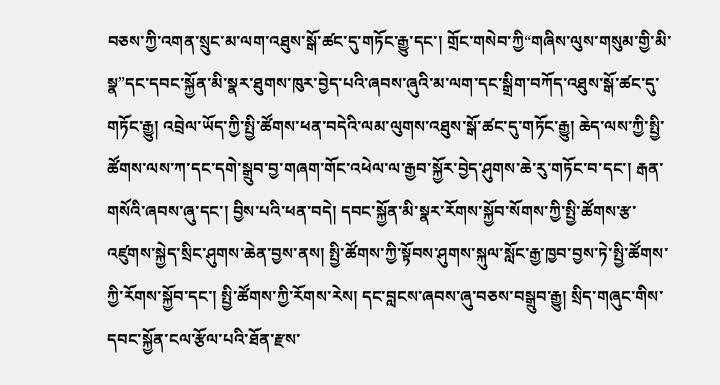བཅས་ཀྱི་འགན་སྲུང་མ་ལག་འཐུས་སྒོ་ཚང་དུ་གཏོང་རྒྱུ་དང་། གྲོང་གསེབ་ཀྱི“གཞིས་ལུས་གསུམ་གྱི་མི་སྣ”དང་དབང་སྐྱོན་མི་སྣར་ཐུགས་ཁུར་བྱེད་པའི་ཞབས་ཞུའི་མ་ལག་དང་སྒྲིག་བཀོད་འཐུས་སྒོ་ཚང་དུ་གཏོང་རྒྱུ། འབྲེལ་ཡོད་ཀྱི་སྤྱི་ཚོགས་ཕན་བདེའི་ལམ་ལུགས་འཐུས་སྒོ་ཚང་དུ་གཏོང་རྒྱུ། ཆེད་ལས་ཀྱི་སྤྱི་ཚོགས་ལས་ཀ་དང་དགེ་སྒྲུབ་བྱ་གཞག་གོང་འཕེལ་ལ་རྒྱབ་སྐྱོར་བྱེད་ཤུགས་ཆེ་རུ་གཏོང་བ་དང་། རྒན་གསོའི་ཞབས་ཞུ་དང་། བྱིས་པའི་ཕན་བདེ། དབང་སྐྱོན་མི་སྣར་རོགས་སྐྱོབ་སོགས་ཀྱི་སྤྱི་ཚོགས་རྩ་འཛུགས་སྐྱེད་སྲིང་ཤུགས་ཆེན་བྱས་ནས། སྤྱི་ཚོགས་ཀྱི་སྟོབས་ཤུགས་སྐུལ་སློང་རྒྱ་ཁྱབ་བྱས་ཏེ་སྤྱི་ཚོགས་ཀྱི་རོགས་སྐྱོབ་དང་། སྤྱི་ཚོགས་ཀྱི་རོགས་རེས། དང་བླངས་ཞབས་ཞུ་བཅས་བསྒྲུབ་རྒྱུ། སྲིད་གཞུང་གིས་དབང་སྐྱོན་ངལ་རྩོལ་པའི་ཐོན་རྫས་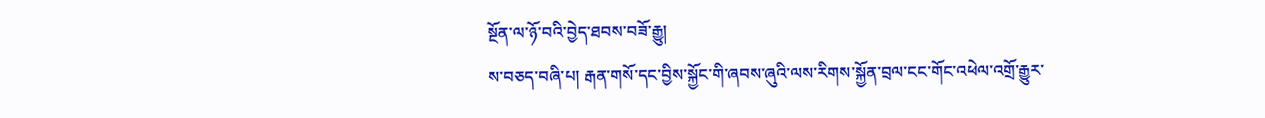སྔོན་ལ་ཉོ་བའི་བྱེད་ཐབས་བཟོ་རྒྱུ།
ས་བཅད་བཞི་པ། རྒན་གསོ་དང་བྱིས་སྐྱོང་གི་ཞབས་ཞུའི་ལས་རིགས་སྐྱོན་བྲལ་ངང་གོང་འཕེལ་འགྲོ་རྒྱུར་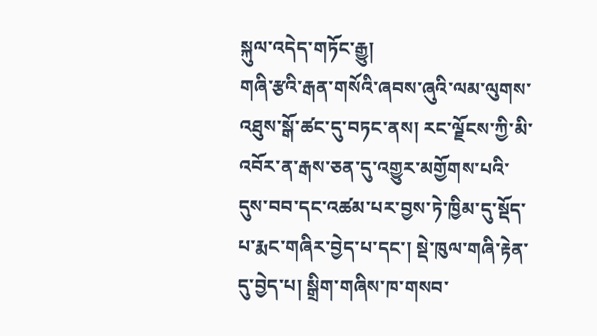སྐུལ་འདེད་གཏོང་རྒྱུ།
གཞི་རྩའི་རྒན་གསོའི་ཞབས་ཞུའི་ལམ་ལུགས་འཐུས་སྒོ་ཚང་དུ་བཏང་ནས། རང་ལྗོངས་ཀྱི་མི་འབོར་ན་རྒས་ཅན་དུ་འགྱུར་མགྱོགས་པའི་དུས་བབ་དང་འཚམ་པར་བྱས་ཏེ་ཁྱིམ་དུ་སྡོད་པ་རྨང་གཞིར་བྱེད་པ་དང་། སྡེ་ཁུལ་གཞི་རྟེན་དུ་བྱེད་པ། སྒྲིག་གཞིས་ཁ་གསབ་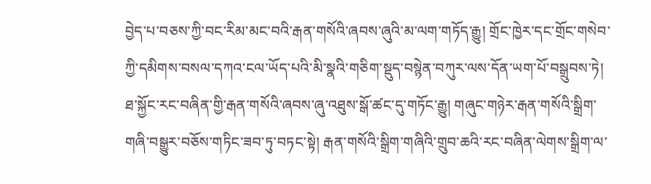བྱེད་པ་བཅས་ཀྱི་བང་རིམ་མང་བའི་རྒན་གསོའི་ཞབས་ཞུའི་མ་ལག་གཏོད་རྒྱུ། གྲོང་ཁྱེར་དང་གྲོང་གསེབ་ཀྱི་དམིགས་བསལ་དཀའ་ངལ་ཡོད་པའི་མི་སྣའི་གཅིག་སྡུད་བསྙེན་བཀུར་ལས་དོན་ཡག་པོ་བསྒྲུབས་ཏེ། ཐ་སྐྱོང་རང་བཞིན་གྱི་རྒན་གསོའི་ཞབས་ཞུ་འཐུས་སྒོ་ཚང་དུ་གཏོང་རྒྱུ། གཞུང་གཉེར་རྒན་གསོའི་སྒྲིག་གཞི་བསྒྱུར་བཅོས་གཏིང་ཟབ་ཏུ་བཏང་སྟེ། རྒན་གསོའི་སྒྲིག་གཞིའི་གྲུབ་ཆའི་རང་བཞིན་ལེགས་སྒྲིག་ལ་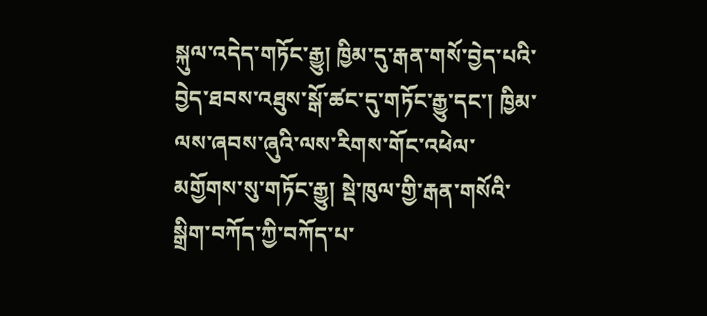སྐུལ་འདེད་གཏོང་རྒྱུ། ཁྱིམ་དུ་རྒན་གསོ་བྱེད་པའི་བྱེད་ཐབས་འཐུས་སྒོ་ཚང་དུ་གཏོང་རྒྱུ་དང་། ཁྱིམ་ལས་ཞབས་ཞུའི་ལས་རིགས་གོང་འཕེལ་མགྱོགས་སུ་གཏོང་རྒྱུ། སྡེ་ཁུལ་གྱི་རྒན་གསོའི་སྒྲིག་བཀོད་ཀྱི་བཀོད་པ་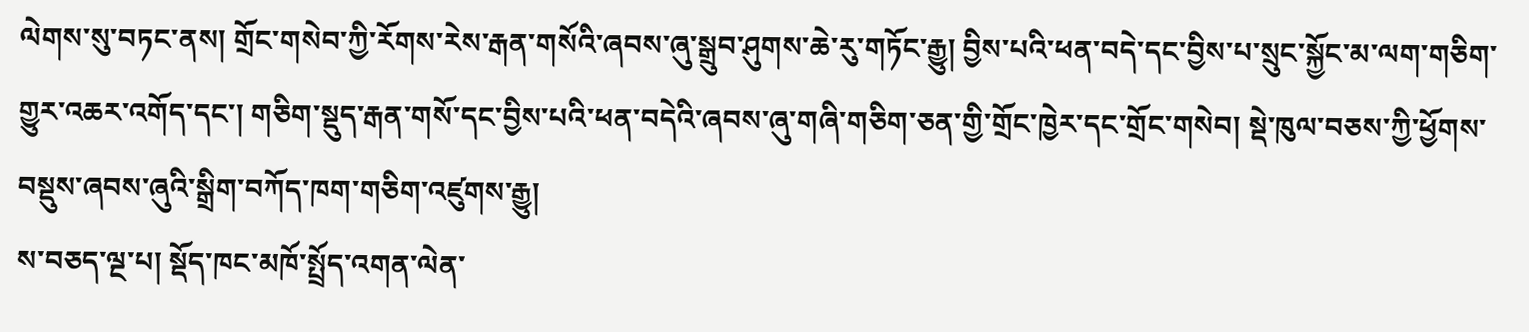ལེགས་སུ་བཏང་ནས། གྲོང་གསེབ་ཀྱི་རོགས་རེས་རྒན་གསོའི་ཞབས་ཞུ་སྒྲུབ་ཤུགས་ཆེ་རུ་གཏོང་རྒྱུ། བྱིས་པའི་ཕན་བདེ་དང་བྱིས་པ་སྲུང་སྐྱོང་མ་ལག་གཅིག་གྱུར་འཆར་འགོད་དང་། གཅིག་སྡུད་རྒན་གསོ་དང་བྱིས་པའི་ཕན་བདེའི་ཞབས་ཞུ་གཞི་གཅིག་ཅན་གྱི་གྲོང་ཁྱེར་དང་གྲོང་གསེབ། སྡེ་ཁུལ་བཅས་ཀྱི་ཕྱོགས་བསྡུས་ཞབས་ཞུའི་སྒྲིག་བཀོད་ཁག་གཅིག་འཛུགས་རྒྱུ།
ས་བཅད་ལྔ་པ། སྡོད་ཁང་མཁོ་སྤྲོད་འགན་ལེན་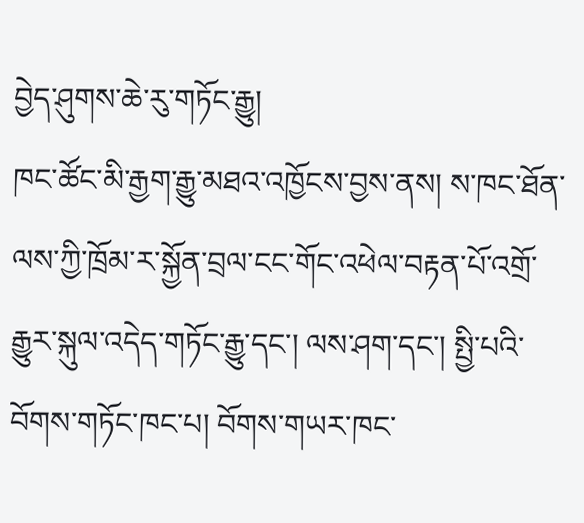བྱེད་ཤུགས་ཆེ་རུ་གཏོང་རྒྱུ།
ཁང་ཚོང་མི་རྒྱག་རྒྱུ་མཐའ་འཁྱོངས་བྱས་ནས། ས་ཁང་ཐོན་ལས་ཀྱི་ཁྲོམ་ར་སྐྱོན་བྲལ་ངང་གོང་འཕེལ་བརྟན་པོ་འགྲོ་རྒྱུར་སྐུལ་འདེད་གཏོང་རྒྱུ་དང་། ལས་ཤག་དང་། སྤྱི་པའི་བོགས་གཏོང་ཁང་པ། བོགས་གཡར་ཁང་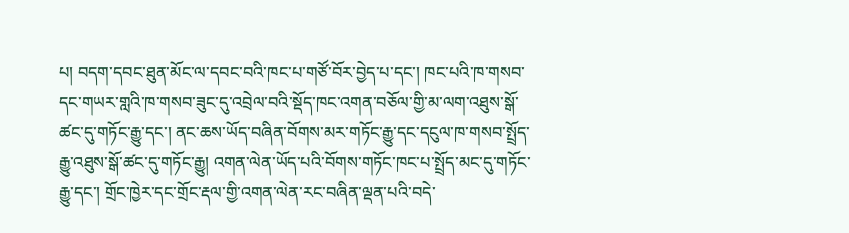པ། བདག་དབང་ཐུན་མོང་ལ་དབང་བའི་ཁང་པ་གཙོ་བོར་བྱེད་པ་དང་། ཁང་པའི་ཁ་གསབ་དང་གཡར་གླའི་ཁ་གསབ་ཟུང་དུ་འབྲེལ་བའི་སྡོད་ཁང་འགན་བཅོལ་གྱི་མ་ལག་འཐུས་སྒོ་ཚང་དུ་གཏོང་རྒྱུ་དང་། ནང་ཆས་ཡོད་བཞིན་བོགས་མར་གཏོང་རྒྱུ་དང་དངུལ་ཁ་གསབ་སྤྲོད་རྒྱུ་འཐུས་སྒོ་ཚང་དུ་གཏོང་རྒྱུ། འགན་ལེན་ཡོད་པའི་བོགས་གཏོང་ཁང་པ་སྤྲོད་མང་དུ་གཏོང་རྒྱུ་དང་། གྲོང་ཁྱེར་དང་གྲོང་རྡལ་གྱི་འགན་ལེན་རང་བཞིན་ལྡན་པའི་བདེ་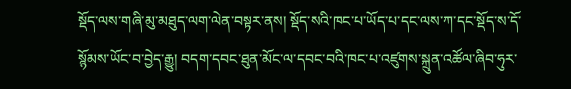སྡོད་ལས་གཞི་མུ་མཐུད་ལག་ལེན་བསྟར་ནས། སྡོད་སའི་ཁང་པ་ཡོད་པ་དང་ལས་ཀ་དང་སྡོད་ས་དོ་སྙོམས་ཡོང་བ་བྱེད་རྒྱུ། བདག་དབང་ཐུན་མོང་ལ་དབང་བའི་ཁང་པ་འཛུགས་སྐྲུན་འཚོལ་ཞིབ་ཧུར་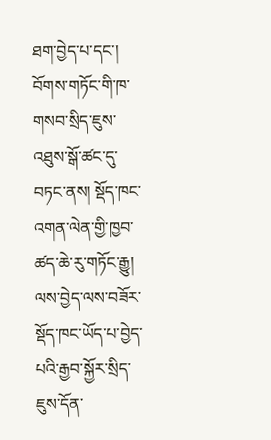ཐག་བྱེད་པ་དང་། བོགས་གཏོང་གི་ཁ་གསབ་སྲིད་ཇུས་འཐུས་སྒོ་ཚང་དུ་བཏང་ནས། སྡོད་ཁང་འགན་ལེན་གྱི་ཁྱབ་ཚད་ཆེ་རུ་གཏོང་རྒྱུ། ལས་བྱེད་ལས་བཟོར་སྡོད་ཁང་ཡོད་པ་བྱེད་པའི་རྒྱབ་སྐྱོར་སྲིད་ཇུས་དོན་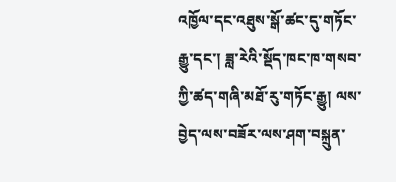འཁྱོལ་དང་འཐུས་སྒོ་ཚང་དུ་གཏོང་རྒྱུ་དང་། ཟླ་རེའི་སྡོད་ཁང་ཁ་གསབ་ཀྱི་ཚད་གཞི་མཐོ་རུ་གཏོང་རྒྱུ། ལས་བྱེད་ལས་བཟོར་ལས་ཤག་བསྐྲུན་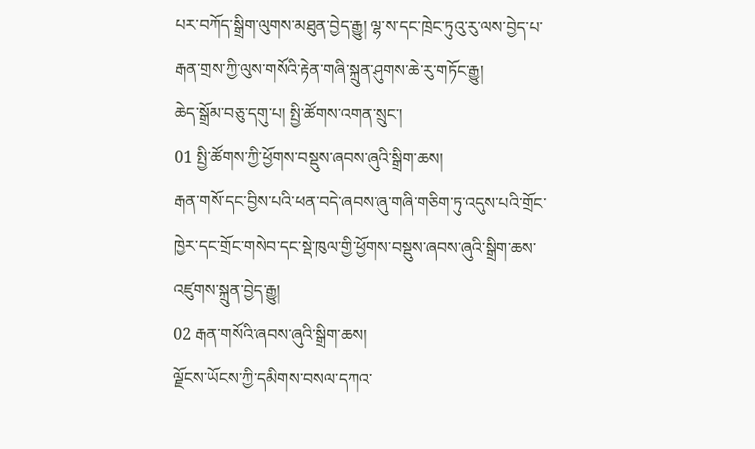པར་བཀོད་སྒྲིག་ལུགས་མཐུན་བྱེད་རྒྱུ། ལྷ་ས་དང་ཁྲེང་ཏུའུ་རུ་ལས་བྱེད་པ་རྒན་གྲས་ཀྱི་ལུས་གསོའི་རྟེན་གཞི་སྐྲུན་ཤུགས་ཆེ་རུ་གཏོང་རྒྱུ།
ཆེད་སྒྲོམ་བཅུ་དགུ་པ། སྤྱི་ཚོགས་འགན་སྲུང་།
01 སྤྱི་ཚོགས་ཀྱི་ཕྱོགས་བསྡུས་ཞབས་ཞུའི་སྒྲིག་ཆས།
རྒན་གསོ་དང་བྱིས་པའི་ཕན་བདེ་ཞབས་ཞུ་གཞི་གཅིག་ཏུ་འདུས་པའི་གྲོང་ཁྱེར་དང་གྲོང་གསེབ་དང་སྡེ་ཁུལ་གྱི་ཕྱོགས་བསྡུས་ཞབས་ཞུའི་སྒྲིག་ཆས་འཛུགས་སྐྲུན་བྱེད་རྒྱུ།
02 རྒན་གསོའི་ཞབས་ཞུའི་སྒྲིག་ཆས།
ལྗོངས་ཡོངས་ཀྱི་དམིགས་བསལ་དཀའ་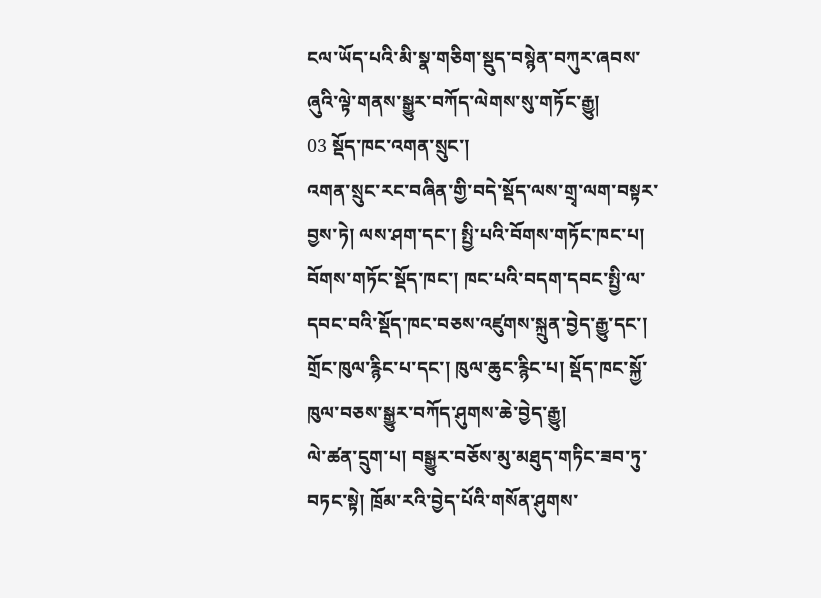ངལ་ཡོད་པའི་མི་སྣ་གཅིག་སྡུད་བསྙེན་བཀུར་ཞབས་ཞུའི་ལྟེ་གནས་སྒྱུར་བཀོད་ལེགས་སུ་གཏོང་རྒྱུ།
03 སྡོད་ཁང་འགན་སྲུང་།
འགན་སྲུང་རང་བཞིན་གྱི་བདེ་སྡོད་ལས་གྲྭ་ལག་བསྟར་བྱས་ཏེ། ལས་ཤག་དང་། སྤྱི་པའི་བོགས་གཏོང་ཁང་པ། བོགས་གཏོང་སྡོད་ཁང་། ཁང་པའི་བདག་དབང་སྤྱི་ལ་དབང་བའི་སྡོད་ཁང་བཅས་འཛུགས་སྐྲུན་བྱེད་རྒྱུ་དང་། གྲོང་ཁུལ་རྙིང་པ་དང་། ཁུལ་ཆུང་རྙིང་པ། སྡོད་ཁང་སྐྱོ་ཁུལ་བཅས་སྒྱུར་བཀོད་ཤུགས་ཆེ་བྱེད་རྒྱུ།
ལེ་ཚན་དྲུག་པ། བསྒྱུར་བཅོས་མུ་མཐུད་གཏིང་ཟབ་ཏུ་བཏང་སྟེ། ཁྲོམ་རའི་བྱེད་པོའི་གསོན་ཤུགས་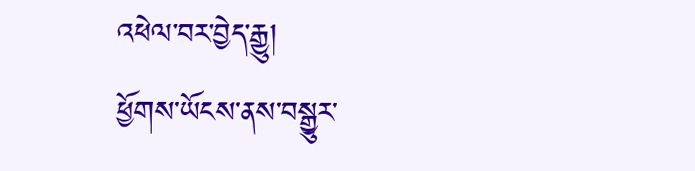འཕེལ་བར་བྱེད་རྒྱུ།
ཕྱོགས་ཡོངས་ནས་བསྒྱུར་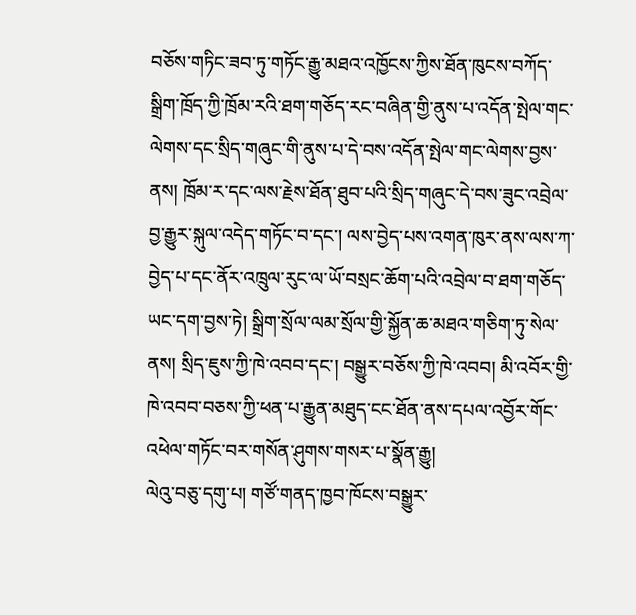བཅོས་གཏིང་ཟབ་ཏུ་གཏོང་རྒྱུ་མཐའ་འཁྱོངས་ཀྱིས་ཐོན་ཁུངས་བཀོད་སྒྲིག་ཁྲོད་ཀྱི་ཁྲོམ་རའི་ཐག་གཅོད་རང་བཞིན་གྱི་ནུས་པ་འདོན་སྤེལ་གང་ལེགས་དང་སྲིད་གཞུང་གི་ནུས་པ་དེ་བས་འདོན་སྤེལ་གང་ལེགས་བྱས་ནས། ཁྲོམ་ར་དང་ལས་རྗེས་ཐོན་ཐུབ་པའི་སྲིད་གཞུང་དེ་བས་ཟུང་འབྲེལ་བྱ་རྒྱུར་སྐུལ་འདེད་གཏོང་བ་དང་། ལས་བྱེད་པས་འགན་ཁུར་ནས་ལས་ཀ་བྱེད་པ་དང་ནོར་འཁྲུལ་རུང་ལ་ཡོ་བསྲང་ཆོག་པའི་འབྲེལ་བ་ཐག་གཅོད་ཡང་དག་བྱས་ཏེ། སྒྲིག་སྲོལ་ལམ་སྲོལ་གྱི་སྐྱོན་ཆ་མཐའ་གཅིག་ཏུ་སེལ་ནས། སྲིད་ཇུས་ཀྱི་ཁེ་འབབ་དང་། བསྒྱུར་བཅོས་ཀྱི་ཁེ་འབབ། མི་འབོར་གྱི་ཁེ་འབབ་བཅས་ཀྱི་ཕན་པ་རྒྱུན་མཐུད་ངང་ཐོན་ནས་དཔལ་འབྱོར་གོང་འཕེལ་གཏོང་བར་གསོན་ཤུགས་གསར་པ་སྣོན་རྒྱུ།
ལེའུ་བཅུ་དགུ་པ། གཙོ་གནད་ཁྱབ་ཁོངས་བསྒྱུར་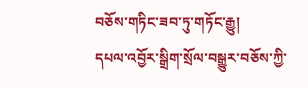བཅོས་གཏིང་ཟབ་ཏུ་གཏོང་རྒྱུ།
དཔལ་འབྱོར་སྒྲིག་སྲོལ་བསྒྱུར་བཅོས་ཀྱི་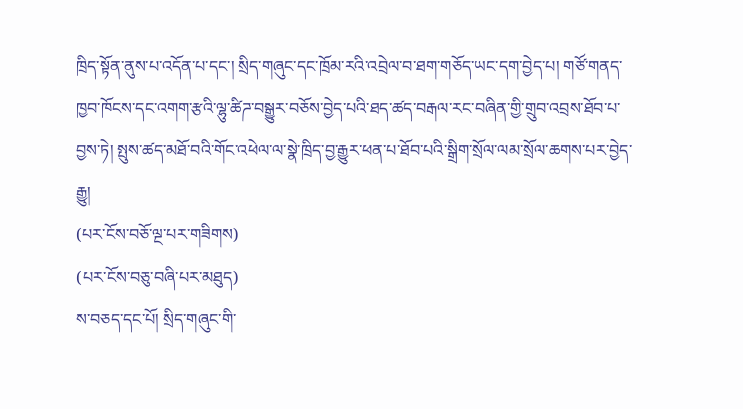ཁྲིད་སྟོན་ནུས་པ་འདོན་པ་དང་། སྲིད་གཞུང་དང་ཁྲོམ་རའི་འབྲེལ་བ་ཐག་གཅོད་ཡང་དག་བྱེད་པ། གཙོ་གནད་ཁྱབ་ཁོངས་དང་འགག་རྩའི་ལྷུ་ཚིཌ་བསྒྱུར་བཅོས་བྱེད་པའི་ཐད་ཚད་བརྒལ་རང་བཞིན་གྱི་གྲུབ་འབྲས་ཐོབ་པ་བྱས་ཏེ། སྤུས་ཚད་མཐོ་བའི་གོང་འཕེལ་ལ་སྣེ་ཁྲིད་བྱ་རྒྱུར་ཕན་པ་ཐོབ་པའི་སྒྲིག་སྲོལ་ལམ་སྲོལ་ཆགས་པར་བྱེད་རྒྱུ།
(པར་ངོས་བཅོ་ལྔ་པར་གཟིགས)
(པར་ངོས་བཅུ་བཞི་པར་མཐུད)
ས་བཅད་དང་པོ། སྲིད་གཞུང་གི་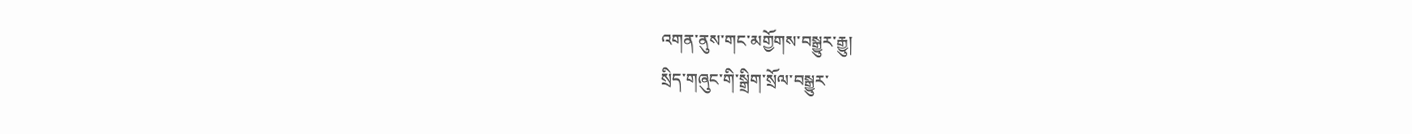འགན་ནུས་གང་མགྱོགས་བསྒྱུར་རྒྱུ།
སྲིད་གཞུང་གི་སྒྲིག་སྲོལ་བསྒྱུར་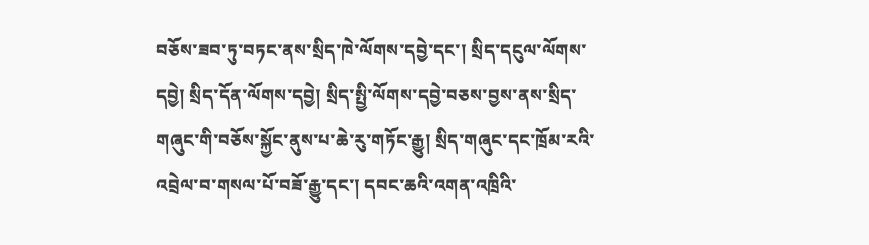བཅོས་ཟབ་ཏུ་བཏང་ནས་སྲིད་ཁེ་ལོགས་དབྱེ་དང་། སྲིད་དངུལ་ལོགས་དབྱེ། སྲིད་དོན་ལོགས་དབྱེ། སྲིད་སྤྱི་ལོགས་དབྱེ་བཅས་བྱས་ནས་སྲིད་གཞུང་གི་བཅོས་སྐྱོང་ནུས་པ་ཆེ་རུ་གཏོང་རྒྱུ། སྲིད་གཞུང་དང་ཁྲོམ་རའི་འབྲེལ་བ་གསལ་པོ་བཟོ་རྒྱུ་དང་། དབང་ཆའི་འགན་འཁྲིའི་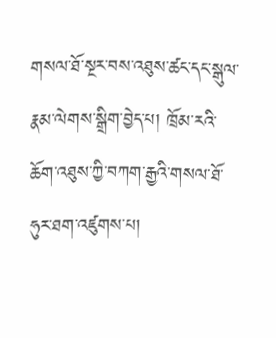གསལ་ཐོ་སྔར་བས་འཐུས་ཚང་དང་སྒུལ་རྣམ་ལེགས་སྒྲིག་བྱེད་པ། ཁྲོམ་རའི་ཆོག་འཐུས་ཀྱི་བཀག་རྒྱའི་གསལ་ཐོ་ཧུར་ཐག་འཛུགས་པ།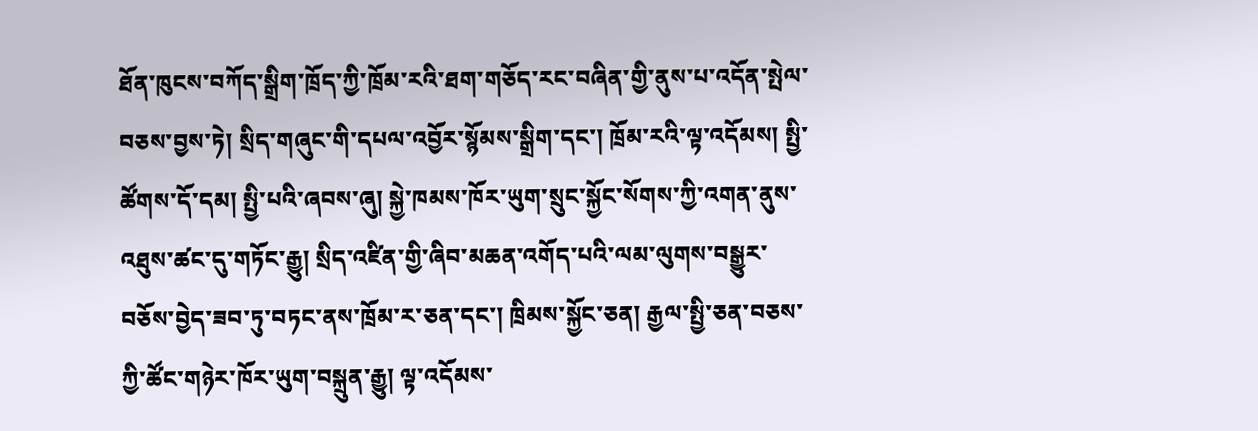ཐོན་ཁུངས་བཀོད་སྒྲིག་ཁྲོད་ཀྱི་ཁྲོམ་རའི་ཐག་གཅོད་རང་བཞིན་གྱི་ནུས་པ་འདོན་སྤེལ་བཅས་བྱས་ཏེ། སྲིད་གཞུང་གི་དཔལ་འབྱོར་སྙོམས་སྒྲིག་དང་། ཁྲོམ་རའི་ལྟ་འདོམས། སྤྱི་ཚོགས་དོ་དམ། སྤྱི་པའི་ཞབས་ཞུ། སྐྱེ་ཁམས་ཁོར་ཡུག་སྲུང་སྐྱོང་སོགས་ཀྱི་འགན་ནུས་འཐུས་ཚང་དུ་གཏོང་རྒྱུ། སྲིད་འཛིན་གྱི་ཞིབ་མཆན་འགོད་པའི་ལམ་ལུགས་བསྒྱུར་བཅོས་བྱེད་ཟབ་ཏུ་བཏང་ནས་ཁྲོམ་ར་ཅན་དང་། ཁྲིམས་སྐྱོང་ཅན། རྒྱལ་སྤྱི་ཅན་བཅས་ཀྱི་ཚོང་གཉེར་ཁོར་ཡུག་བསྐྲུན་རྒྱུ། ལྟ་འདོམས་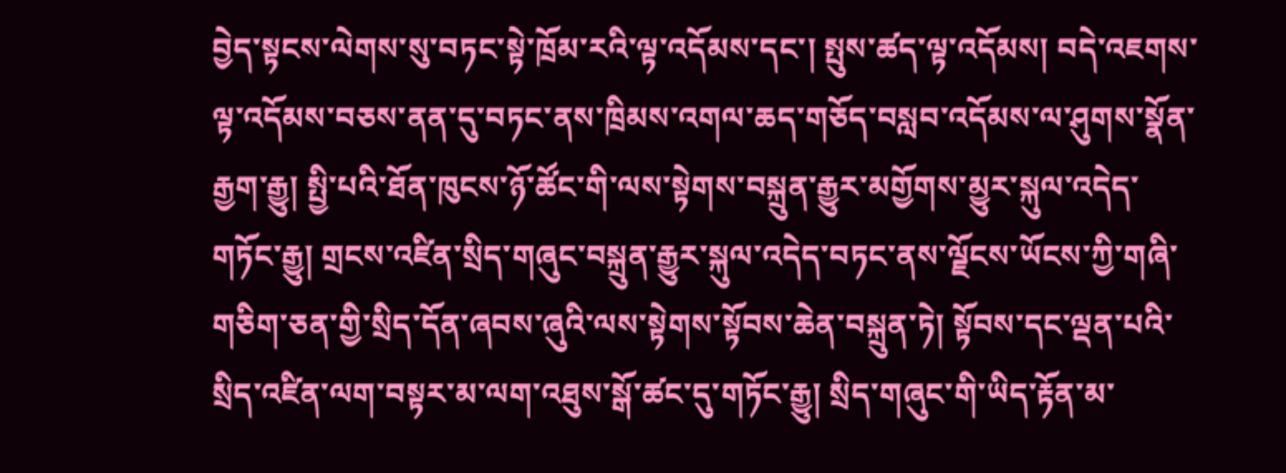བྱེད་སྟངས་ལེགས་སུ་བཏང་སྟེ་ཁྲོམ་རའི་ལྟ་འདོམས་དང་། སྤུས་ཚད་ལྟ་འདོམས། བདེ་འཇགས་ལྟ་འདོམས་བཅས་ནན་དུ་བཏང་ནས་ཁྲིམས་འགལ་ཆད་གཅོད་བསླབ་འདོམས་ལ་ཤུགས་སྣོན་རྒྱག་རྒྱུ། སྤྱི་པའི་ཐོན་ཁུངས་ཉོ་ཚོང་གི་ལས་སྟེགས་བསྐྲུན་རྒྱུར་མགྱོགས་མྱུར་སྐུལ་འདེད་གཏོང་རྒྱུ། གྲངས་འཛིན་སྲིད་གཞུང་བསྐྲུན་རྒྱུར་སྐུལ་འདེད་བཏང་ནས་ལྗོངས་ཡོངས་ཀྱི་གཞི་གཅིག་ཅན་གྱི་སྲིད་དོན་ཞབས་ཞུའི་ལས་སྟེགས་སྟོབས་ཆེན་བསྐྲུན་ཏེ། སྟོབས་དང་ལྡན་པའི་སྲིད་འཛིན་ལག་བསྟར་མ་ལག་འཐུས་སྒོ་ཚང་དུ་གཏོང་རྒྱུ། སྲིད་གཞུང་གི་ཡིད་རྟོན་མ་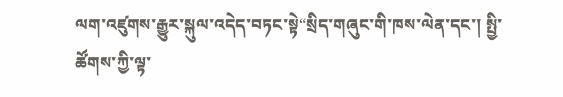ལག་འཛུགས་རྒྱུར་སྐུལ་འདེད་བཏང་སྟེ“སྲིད་གཞུང་གི་ཁས་ལེན་དང་། སྤྱི་ཚོགས་ཀྱི་ལྟ་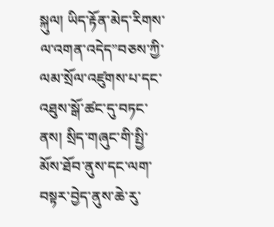སྐུལ། ཡིད་རྟོན་མེད་རིགས་ལ་འགན་འདེད”བཅས་ཀྱི་ལམ་སྲོལ་འཛུགས་པ་དང་འཐུས་སྒོ་ཚང་དུ་བཏང་ནས། སྲིད་གཞུང་གི་སྤྱི་མོས་ཐོབ་ནུས་དང་ལག་བསྟར་བྱེད་ནུས་ཆེ་རུ་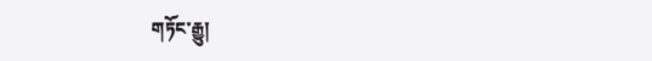གཏོང་རྒྱུ།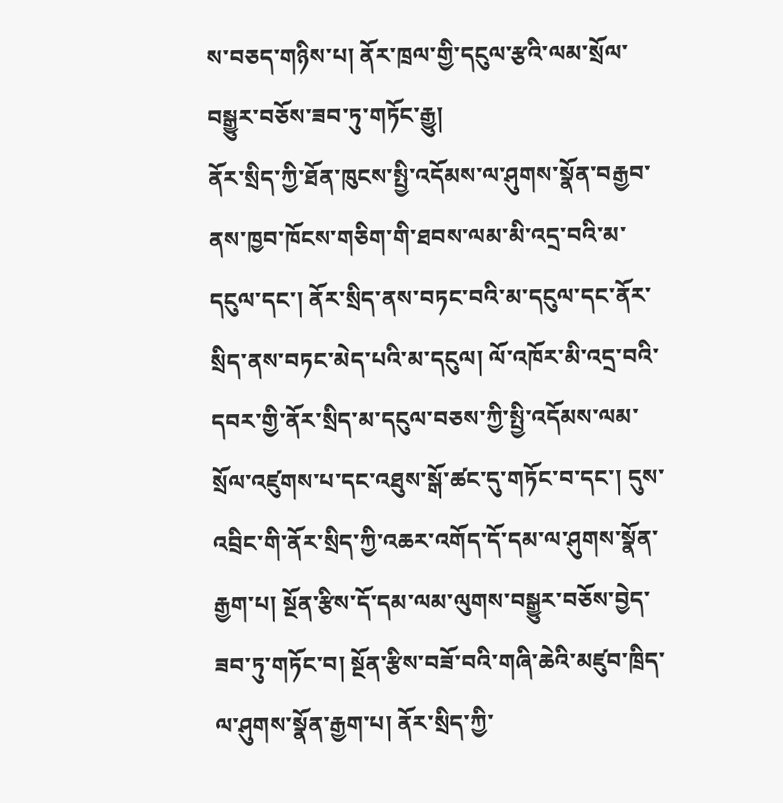ས་བཅད་གཉིས་པ། ནོར་ཁྲལ་གྱི་དངུལ་རྩའི་ལམ་སྲོལ་བསྒྱུར་བཅོས་ཟབ་ཏུ་གཏོང་རྒྱུ།
ནོར་སྲིད་ཀྱི་ཐོན་ཁུངས་སྤྱི་འདོམས་ལ་ཤུགས་སྣོན་བརྒྱབ་ནས་ཁྱབ་ཁོངས་གཅིག་གི་ཐབས་ལམ་མི་འདྲ་བའི་མ་དངུལ་དང་། ནོར་སྲིད་ནས་བཏང་བའི་མ་དངུལ་དང་ནོར་སྲིད་ནས་བཏང་མེད་པའི་མ་དངུལ། ལོ་འཁོར་མི་འདྲ་བའི་དབར་གྱི་ནོར་སྲིད་མ་དངུལ་བཅས་ཀྱི་སྤྱི་འདོམས་ལམ་སྲོལ་འཛུགས་པ་དང་འཐུས་སྒོ་ཚང་དུ་གཏོང་བ་དང་། དུས་འབྲིང་གི་ནོར་སྲིད་ཀྱི་འཆར་འགོད་དོ་དམ་ལ་ཤུགས་སྣོན་རྒྱག་པ། སྔོན་རྩིས་དོ་དམ་ལམ་ལུགས་བསྒྱུར་བཅོས་བྱེད་ཟབ་ཏུ་གཏོང་བ། སྔོན་རྩིས་བཟོ་བའི་གཞི་ཆེའི་མཛུབ་ཁྲིད་ལ་ཤུགས་སྣོན་རྒྱག་པ། ནོར་སྲིད་ཀྱི་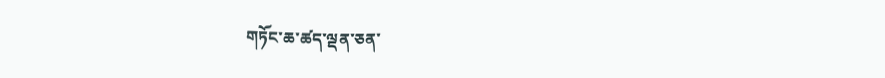གཏོང་ཆ་ཚད་ལྡན་ཅན་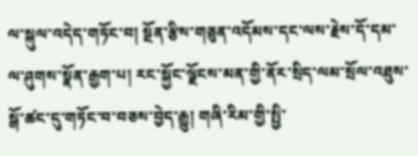ལ་སྐུལ་འདེད་གཏོང་བ། སྔོན་རྩིས་གཅུན་འདོམས་དང་ལས་རྗེས་དོ་དམ་ལ་ཤུགས་སྣོན་རྒྱག་པ། རང་སྐྱོང་ལྗོངས་མན་གྱི་ནོར་སྲིད་ལམ་སྲོལ་འཐུས་སྒོ་ཚང་དུ་གཏོང་བ་བཅས་བྱེད་རྒྱུ། གཞི་རིམ་གྱི་སྤྱི་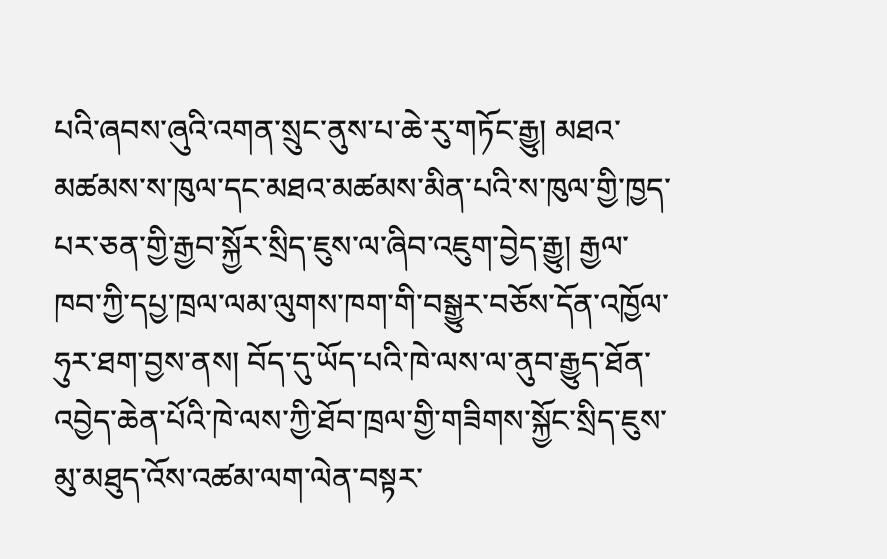པའི་ཞབས་ཞུའི་འགན་སྲུང་ནུས་པ་ཆེ་རུ་གཏོང་རྒྱུ། མཐའ་མཚམས་ས་ཁུལ་དང་མཐའ་མཚམས་མིན་པའི་ས་ཁུལ་གྱི་ཁྱད་པར་ཅན་གྱི་རྒྱབ་སྐྱོར་སྲིད་ཇུས་ལ་ཞིབ་འཇུག་བྱེད་རྒྱུ། རྒྱལ་ཁབ་ཀྱི་དཔྱ་ཁྲལ་ལམ་ལུགས་ཁག་གི་བསྒྱུར་བཅོས་དོན་འཁྱོལ་ཧུར་ཐག་བྱས་ནས། བོད་དུ་ཡོད་པའི་ཁེ་ལས་ལ་ནུབ་རྒྱུད་ཐོན་འབྱེད་ཆེན་པོའི་ཁེ་ལས་ཀྱི་ཐོབ་ཁྲལ་གྱི་གཟིགས་སྐྱོང་སྲིད་ཇུས་མུ་མཐུད་འོས་འཚམ་ལག་ལེན་བསྟར་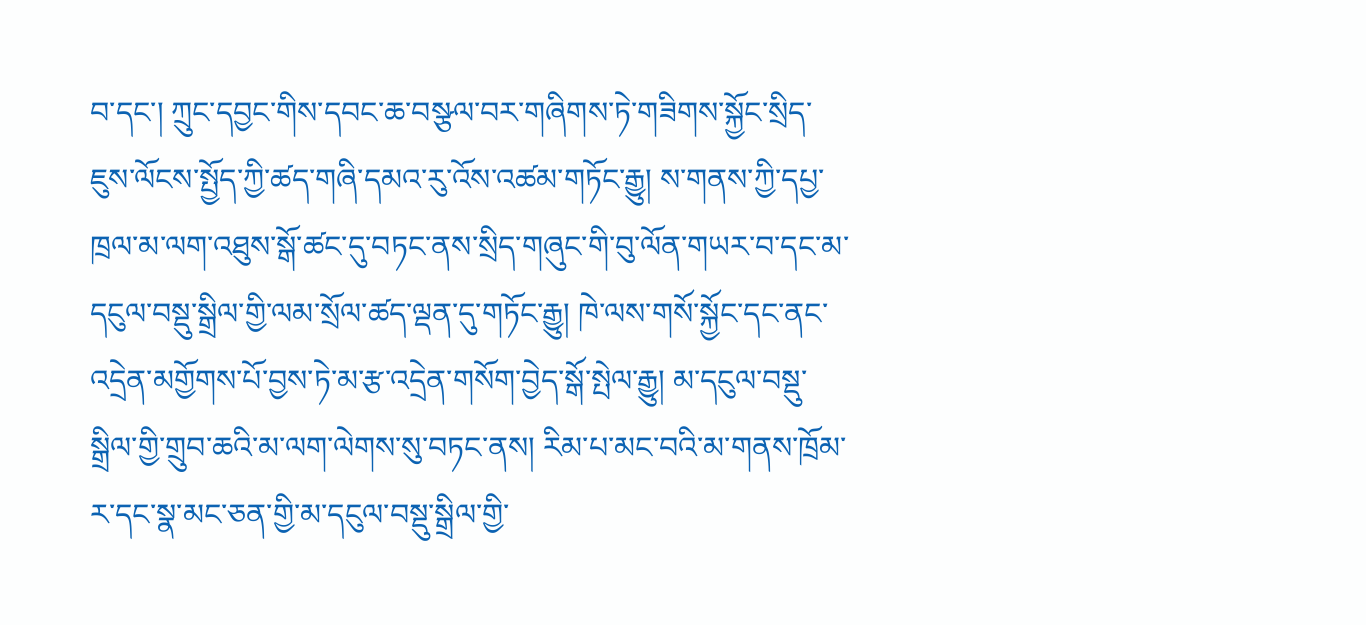བ་དང་། ཀྲུང་དབྱང་གིས་དབང་ཆ་བསྩལ་བར་གཞིགས་ཏེ་གཟིགས་སྐྱོང་སྲིད་ཇུས་ལོངས་སྤྱོད་ཀྱི་ཚད་གཞི་དམའ་རུ་འོས་འཚམ་གཏོང་རྒྱུ། ས་གནས་ཀྱི་དཔྱ་ཁྲལ་མ་ལག་འཐུས་སྒོ་ཚང་དུ་བཏང་ནས་སྲིད་གཞུང་གི་བུ་ལོན་གཡར་བ་དང་མ་དངུལ་བསྡུ་སྒྲིལ་གྱི་ལམ་སྲོལ་ཚད་ལྡན་དུ་གཏོང་རྒྱུ། ཁེ་ལས་གསོ་སྐྱོང་དང་ནང་འདྲེན་མགྱོགས་པོ་བྱས་ཏེ་མ་རྩ་འདྲེན་གསོག་བྱེད་སྒོ་སྤེལ་རྒྱུ། མ་དངུལ་བསྡུ་སྒྲིལ་གྱི་གྲུབ་ཆའི་མ་ལག་ལེགས་སུ་བཏང་ནས། རིམ་པ་མང་བའི་མ་གནས་ཁྲོམ་ར་དང་སྣ་མང་ཅན་གྱི་མ་དངུལ་བསྡུ་སྒྲིལ་གྱི་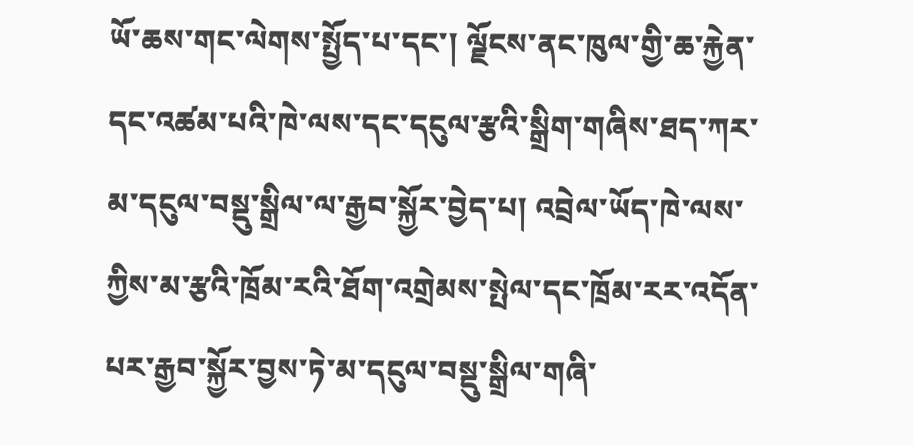ཡོ་ཆས་གང་ལེགས་སྤྱོད་པ་དང་། ལྗོངས་ནང་ཁུལ་གྱི་ཆ་རྐྱེན་དང་འཚམ་པའི་ཁེ་ལས་དང་དངུལ་རྩའི་སྒྲིག་གཞིས་ཐད་ཀར་མ་དངུལ་བསྡུ་སྒྲིལ་ལ་རྒྱབ་སྐྱོར་བྱེད་པ། འབྲེལ་ཡོད་ཁེ་ལས་ཀྱིས་མ་རྩའི་ཁྲོམ་རའི་ཐོག་འགྲེམས་སྤེལ་དང་ཁྲོམ་རར་འདོན་པར་རྒྱབ་སྐྱོར་བྱས་ཏེ་མ་དངུལ་བསྡུ་སྒྲིལ་གཞི་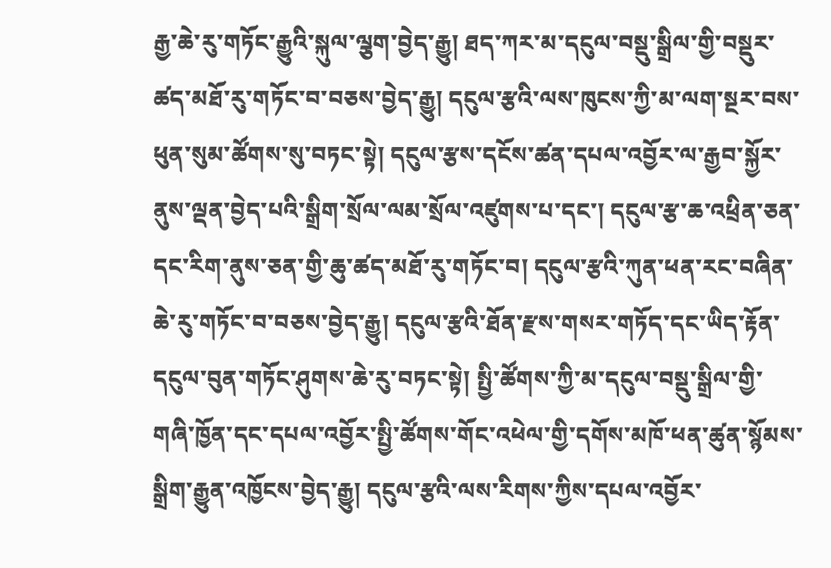རྒྱ་ཆེ་རུ་གཏོང་རྒྱུའི་སྐུལ་ལྕག་བྱེད་རྒྱུ། ཐད་ཀར་མ་དངུལ་བསྡུ་སྒྲིལ་གྱི་བསྡུར་ཚད་མཐོ་རུ་གཏོང་བ་བཅས་བྱེད་རྒྱུ། དངུལ་རྩའི་ལས་ཁུངས་ཀྱི་མ་ལག་སྔར་བས་ཕུན་སུམ་ཚོགས་སུ་བཏང་སྟེ། དངུལ་རྩས་དངོས་ཚན་དཔལ་འབྱོར་ལ་རྒྱབ་སྐྱོར་ནུས་ལྡན་བྱེད་པའི་སྒྲིག་སྲོལ་ལམ་སྲོལ་འཛུགས་པ་དང་། དངུལ་རྩ་ཆ་འཕྲིན་ཅན་དང་རིག་ནུས་ཅན་གྱི་ཆུ་ཚད་མཐོ་རུ་གཏོང་བ། དངུལ་རྩའི་ཀུན་ཕན་རང་བཞིན་ཆེ་རུ་གཏོང་བ་བཅས་བྱེད་རྒྱུ། དངུལ་རྩའི་ཐོན་རྫས་གསར་གཏོད་དང་ཡིད་རྟོན་དངུལ་བུན་གཏོང་ཤུགས་ཆེ་རུ་བཏང་སྟེ། སྤྱི་ཚོགས་ཀྱི་མ་དངུལ་བསྡུ་སྒྲིལ་གྱི་གཞི་ཁྱོན་དང་དཔལ་འབྱོར་སྤྱི་ཚོགས་གོང་འཕེལ་གྱི་དགོས་མཁོ་ཕན་ཚུན་སྙོམས་སྒྲིག་རྒྱུན་འཁྱོངས་བྱེད་རྒྱུ། དངུལ་རྩའི་ལས་རིགས་ཀྱིས་དཔལ་འབྱོར་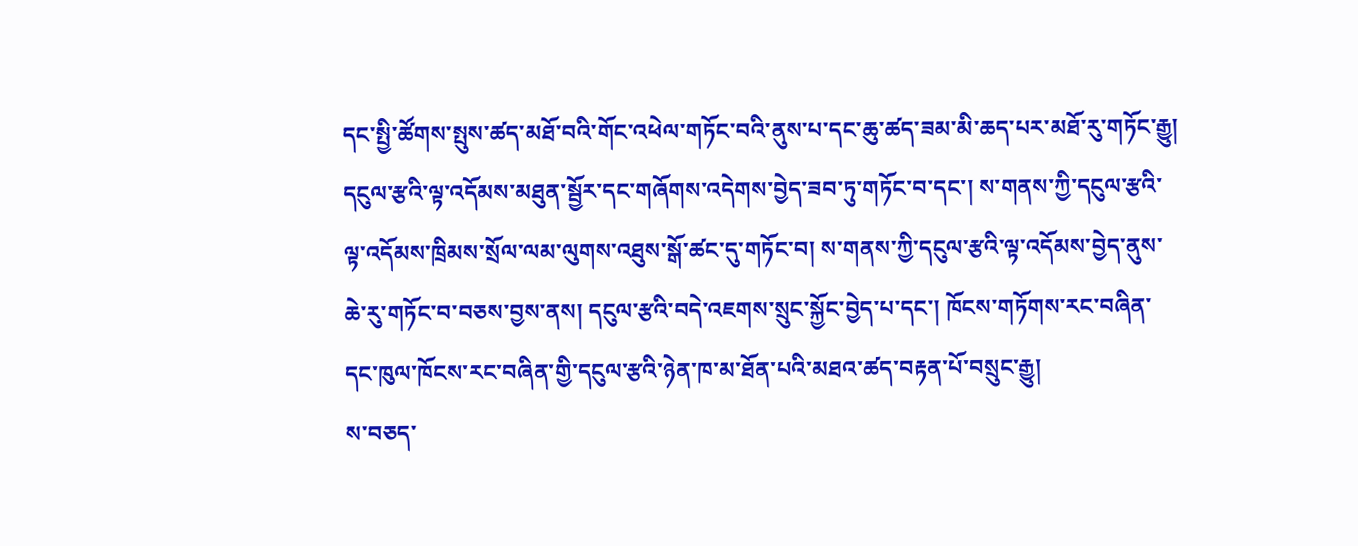དང་སྤྱི་ཚོགས་སྤུས་ཚད་མཐོ་བའི་གོང་འཕེལ་གཏོང་བའི་ནུས་པ་དང་ཆུ་ཚད་ཟམ་མི་ཆད་པར་མཐོ་རུ་གཏོང་རྒྱུ། དངུལ་རྩའི་ལྟ་འདོམས་མཐུན་སྦྱོར་དང་གཞོགས་འདེགས་བྱེད་ཟབ་ཏུ་གཏོང་བ་དང་། ས་གནས་ཀྱི་དངུལ་རྩའི་ལྟ་འདོམས་ཁྲིམས་སྲོལ་ལམ་ལུགས་འཐུས་སྒོ་ཚང་དུ་གཏོང་བ། ས་གནས་ཀྱི་དངུལ་རྩའི་ལྟ་འདོམས་བྱེད་ནུས་ཆེ་རུ་གཏོང་བ་བཅས་བྱས་ནས། དངུལ་རྩའི་བདེ་འཇགས་སྲུང་སྐྱོང་བྱེད་པ་དང་། ཁོངས་གཏོགས་རང་བཞིན་དང་ཁུལ་ཁོངས་རང་བཞིན་གྱི་དངུལ་རྩའི་ཉེན་ཁ་མ་ཐོན་པའི་མཐའ་ཚད་བརྟན་པོ་བསྲུང་རྒྱུ།
ས་བཅད་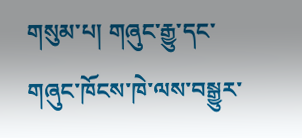གསུམ་པ། གཞུང་རྒྱུ་དང་གཞུང་ཁོངས་ཁེ་ལས་བསྒྱུར་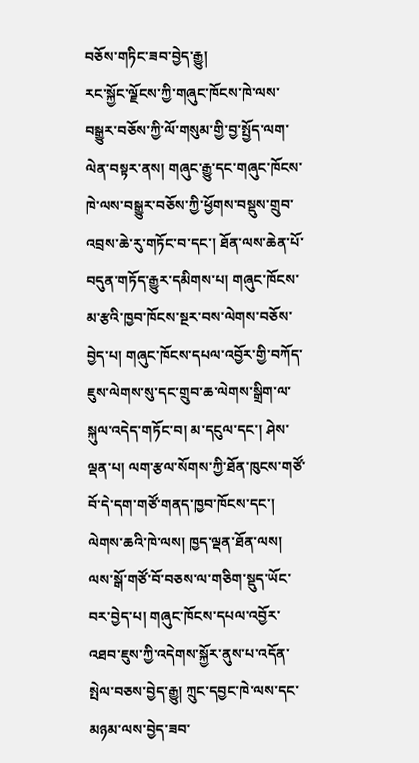བཅོས་གཏིང་ཟབ་བྱེད་རྒྱུ།
རང་སྐྱོང་ལྗོངས་ཀྱི་གཞུང་ཁོངས་ཁེ་ལས་བསྒྱུར་བཅོས་ཀྱི་ལོ་གསུམ་གྱི་བྱ་སྤྱོད་ལག་ལེན་བསྟར་ནས། གཞུང་རྒྱུ་དང་གཞུང་ཁོངས་ཁེ་ལས་བསྒྱུར་བཅོས་ཀྱི་ཕྱོགས་བསྡུས་གྲུབ་འབྲས་ཆེ་རུ་གཏོང་བ་དང་། ཐོན་ལས་ཆེན་པོ་བདུན་གཏོད་རྒྱུར་དམིགས་པ། གཞུང་ཁོངས་མ་རྩའི་ཁྱབ་ཁོངས་སྔར་བས་ལེགས་བཅོས་བྱེད་པ། གཞུང་ཁོངས་དཔལ་འབྱོར་གྱི་བཀོད་ཇུས་ལེགས་སུ་དང་གྲུབ་ཆ་ལེགས་སྒྲིག་ལ་སྐུལ་འདེད་གཏོང་བ། མ་དངུལ་དང་། ཤེས་ལྡན་པ། ལག་རྩལ་སོགས་ཀྱི་ཐོན་ཁུངས་གཙོ་བོ་དེ་དག་གཙོ་གནད་ཁྱབ་ཁོངས་དང་། ལེགས་ཆའི་ཁེ་ལས། ཁྱད་ལྡན་ཐོན་ལས། ལས་སྒོ་གཙོ་བོ་བཅས་ལ་གཅིག་སྡུད་ཡོང་བར་བྱེད་པ། གཞུང་ཁོངས་དཔལ་འབྱོར་འཐབ་ཇུས་ཀྱི་འདེགས་སྐྱོར་ནུས་པ་འདོན་སྤེལ་བཅས་བྱེད་རྒྱུ། ཀྲུང་དབྱང་ཁེ་ལས་དང་མཉམ་ལས་བྱེད་ཟབ་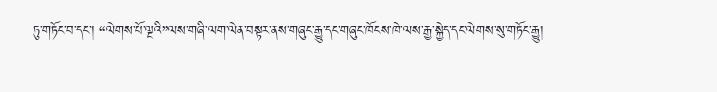ཏུ་གཏོང་བ་དང་། “ལེགས་པོ་ལྔའི”ལས་གཞི་ལག་ལེན་བསྟར་ནས་གཞུང་རྒྱུ་དང་གཞུང་ཁོངས་ཁེ་ལས་རྒྱ་སྐྱེད་དང་ལེགས་སུ་གཏོང་རྒྱུ།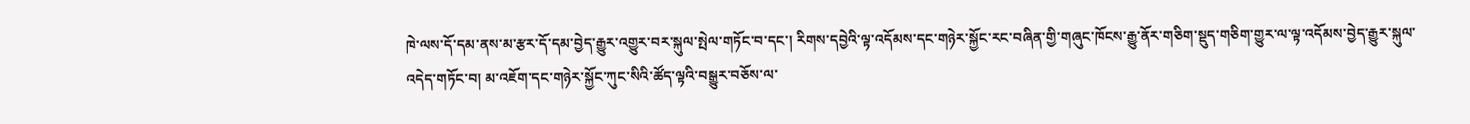ཁེ་ལས་དོ་དམ་ནས་མ་རྩར་དོ་དམ་བྱེད་རྒྱུར་འགྱུར་བར་སྐུལ་སྤེལ་གཏོང་བ་དང་། རིགས་དབྱེའི་ལྟ་འདོམས་དང་གཉེར་སྐྱོང་རང་བཞིན་གྱི་གཞུང་ཁོངས་རྒྱུ་ནོར་གཅིག་སྡུད་གཅིག་གྱུར་ལ་ལྟ་འདོམས་བྱེད་རྒྱུར་སྐུལ་འདེད་གཏོང་བ། མ་འཇོག་དང་གཉེར་སྐྱོང་ཀུང་སིའི་ཚོད་ལྟའི་བསྒྱུར་བཅོས་ལ་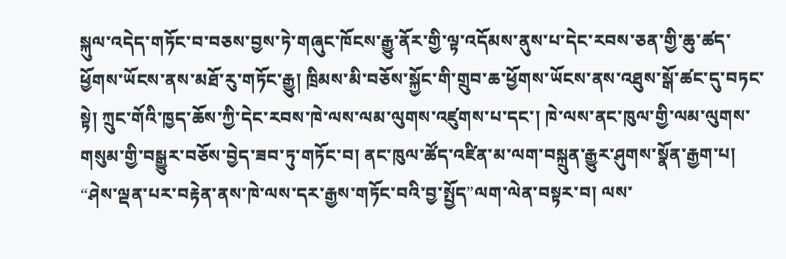སྐུལ་འདེད་གཏོང་བ་བཅས་བྱས་ཏེ་གཞུང་ཁོངས་རྒྱུ་ནོར་གྱི་ལྟ་འདོམས་ནུས་པ་དེང་རབས་ཅན་གྱི་ཆུ་ཚད་ཕྱོགས་ཡོངས་ནས་མཐོ་རུ་གཏོང་རྒྱུ། ཁྲིམས་མི་བཅོས་སྐྱོང་གི་གྲུབ་ཆ་ཕྱོགས་ཡོངས་ནས་འཐུས་སྒོ་ཚང་དུ་བཏང་སྟེ། ཀྲུང་གོའི་ཁྱད་ཆོས་ཀྱི་དེང་རབས་ཁེ་ལས་ལམ་ལུགས་འཛུགས་པ་དང་། ཁེ་ལས་ནང་ཁུལ་གྱི་ལམ་ལུགས་གསུམ་གྱི་བསྒྱུར་བཅོས་བྱེད་ཟབ་ཏུ་གཏོང་བ། ནང་ཁུལ་ཚོད་འཛིན་མ་ལག་བསྐྲུན་རྒྱུར་ཤུགས་སྣོན་རྒྱག་པ། “ཤེས་ལྡན་པར་བརྟེན་ནས་ཁེ་ལས་དར་རྒྱས་གཏོང་བའི་བྱ་སྤྱོད”ལག་ལེན་བསྟར་བ། ལས་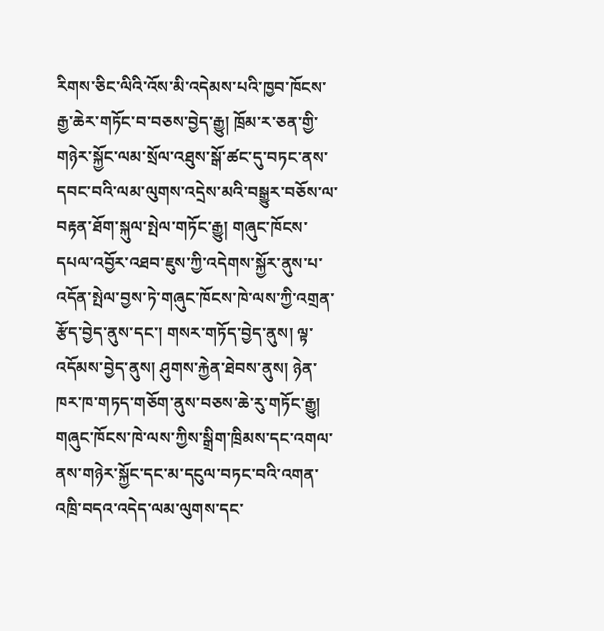རིགས་ཅིང་ལིའི་འོས་མི་འདེམས་པའི་ཁྱབ་ཁོངས་རྒྱ་ཆེར་གཏོང་བ་བཅས་བྱེད་རྒྱུ། ཁྲོམ་ར་ཅན་གྱི་གཉེར་སྐྱོང་ལམ་སྲོལ་འཐུས་སྒོ་ཚང་དུ་བཏང་ནས་དབང་བའི་ལམ་ལུགས་འདྲེས་མའི་བསྒྱུར་བཅོས་ལ་བརྟན་ཐོག་སྐུལ་སྤེལ་གཏོང་རྒྱུ། གཞུང་ཁོངས་དཔལ་འབྱོར་འཐབ་ཇུས་ཀྱི་འདེགས་སྐྱོར་ནུས་པ་འདོན་སྤེལ་བྱས་ཏེ་གཞུང་ཁོངས་ཁེ་ལས་ཀྱི་འགྲན་རྩོད་བྱེད་ནུས་དང་། གསར་གཏོད་བྱེད་ནུས། ལྟ་འདོམས་བྱེད་ནུས། ཤུགས་རྐྱེན་ཐེབས་ནུས། ཉེན་ཁར་ཁ་གཏད་གཅོག་ནུས་བཅས་ཆེ་རུ་གཏོང་རྒྱུ། གཞུང་ཁོངས་ཁེ་ལས་ཀྱིས་སྒྲིག་ཁྲིམས་དང་འགལ་ནས་གཉེར་སྐྱོང་དང་མ་དངུལ་བཏང་བའི་འགན་འཁྲི་བདའ་འདེད་ལམ་ལུགས་དང་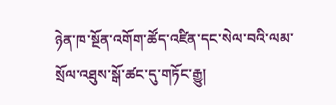ཉེན་ཁ་སྔོན་འགོག་ཚོད་འཛིན་དང་སེལ་བའི་ལམ་སྲོལ་འཐུས་སྒོ་ཚང་དུ་གཏོང་རྒྱུ།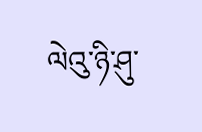ལེའུ་ཉི་ཤུ་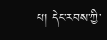པ། དེང་རབས་ཀྱི་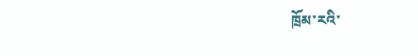ཁྲོམ་རའི་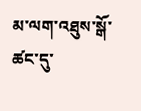མ་ལག་འཐུས་སྒོ་ཚང་དུ་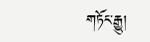གཏོང་རྒྱུ།